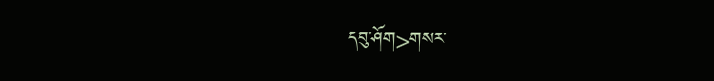དབུ་ཤོག>གསར་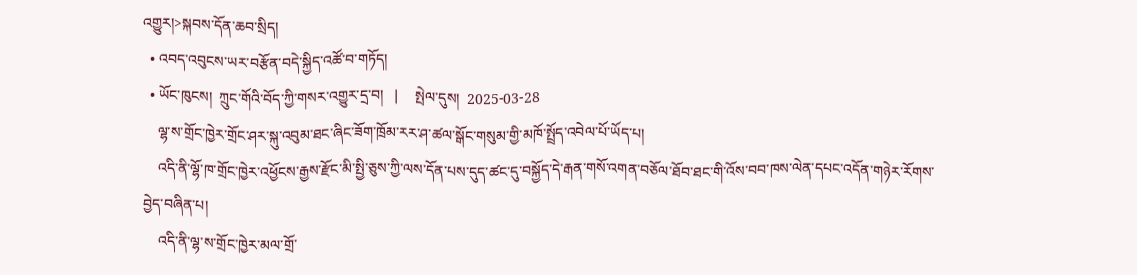འགྱུར།>སྐབས་དོན་ཆབ་སྲིད།
  • འབད་འབུངས་ཡར་བརྩོན་བདེ་སྐྱིད་འཚོ་བ་གཏོད།
  • ཡོང་ཁུངས།  ཀྲུང་གོའི་བོད་ཀྱི་གསར་འགྱུར་དྲ་བ།   |     སྤེལ་དུས།  2025-03-28
    ལྷ་ས་གྲོང་ཁྱེར་གྲོང་ཤར་སྐུ་འབུམ་ཐང་ཞིང་ཟོག་ཁྲོམ་རར་ཤ་ཚལ་སྒོང་གསུམ་གྱི་མཁོ་སྤྲོད་འབེལ་པོ་ཡོད་པ།
    འདི་ནི་ལྷོ་ཁ་གྲོང་ཁྱེར་འཕྱོངས་རྒྱས་རྫོང་མི་སྤྱི་ཅུས་ཀྱི་ལས་དོན་པས་དུད་ཚང་དུ་བསྐྱོད་དེ་རྒན་གསོ་འགན་བཅོལ་ཐོབ་ཐང་གི་འོས་བབ་ཁས་ལེན་དཔང་འདོན་གཉེར་རོགས་བྱེད་བཞིན་པ།
    འདི་ནི་ལྷ་ས་གྲོང་ཁྱེར་མལ་གྲོ་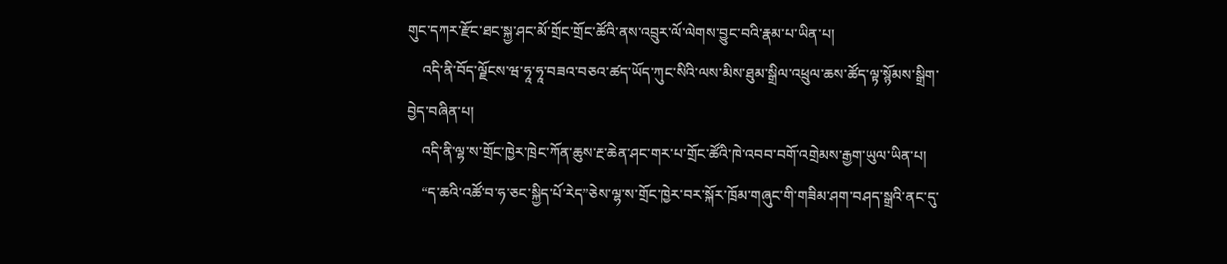གུང་དཀར་རྫོང་ཐང་སྐྱ་ཤང་མོ་གྲོང་གྲོང་ཚོའི་ནས་འབྲུར་ལོ་ལེགས་བྱུང་བའི་རྣམ་པ་ཡིན་པ།
    འདི་ནི་བོད་ལྗོངས་ཝ་ཧཱ་ཧཱ་བཟའ་བཅའ་ཚད་ཡོད་ཀུང་སིའི་ལས་མིས་ཐུམ་སྒྲིལ་འཕྲུལ་ཆས་ཚོད་ལྟ་སྙོམས་སྒྲིག་བྱེད་བཞིན་པ།
    འདི་ནི་ལྷ་ས་གྲོང་ཁྱེར་ཁྲེང་ཀོན་ཆུས་རྔ་ཆེན་ཤང་གར་པ་གྲོང་ཚོའི་ཁེ་འབབ་བགོ་འགྲེམས་རྒྱག་ཡུལ་ཡིན་པ།
    “ད་ཆའི་འཚོ་བ་ཧ་ཅང་སྐྱིད་པོ་རེད”ཅེས་ལྷ་ས་གྲོང་ཁྱེར་བར་སྐོར་ཁྲོམ་གཞུང་གི་གཟིམ་ཤག་བཤད་སྒྲའི་ནང་དུ་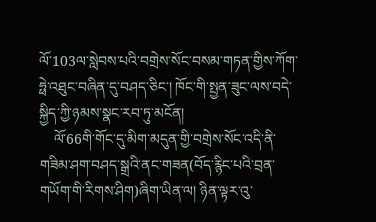ལོ་103ལ་སླེབས་པའི་བགྲེས་སོང་བསམ་གཏན་གྱིས་ཀོག་ཧྥེ་འཐུང་བཞིན་དུ་བཤད་ཅིང་། ཁོང་གི་སྤྱན་ཟུང་ལས་བདེ་སྐྱིད་ཀྱི་ཉམས་སྣང་རབ་ཏུ་མངོན།
    ལོ་66གི་གོང་དུ་མིག་མདུན་གྱི་བགྲེས་སོང་འདི་ནི་གཟིམ་ཤག་བཤད་སྒྲའི་ནང་གཟན(བོད་རྙིང་པའི་བྲན་གཡོག་གི་རིགས་ཤིག)ཞིག་ཡིན་ལ། ཉིན་ལྟར་འུ་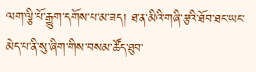ལག་ལྕི་པོ་རྒྱུག་དགོས་པ་མ་ཟད། ཐ་ན་མིའི་གཞི་རྩའི་ཐོབ་ཐང་ཡང་མེད་པ་ནི་སུ་ཞིག་གིས་བསམ་ཚོད་ཐུབ་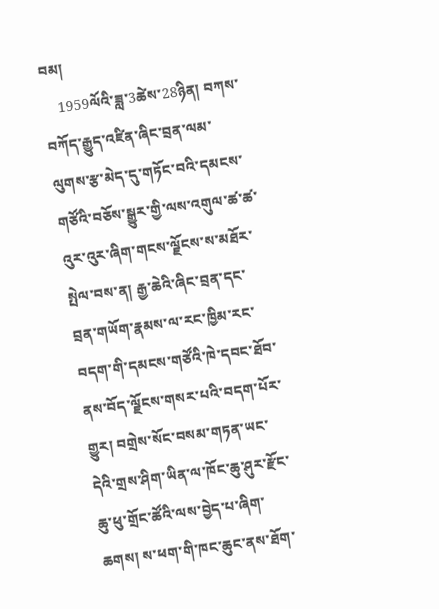བམ།
    1959ལོའི་ཟླ་3ཚེས་28ཉིན། བཀས་བཀོད་རྒྱུད་འཛིན་ཞིང་བྲན་ལམ་ལུགས་རྩ་མེད་དུ་གཏོང་བའི་དམངས་གཙོའི་བཅོས་སྒྱུར་གྱི་ལས་འགུལ་ཚ་ཚ་འུར་འུར་ཞིག་གངས་ལྗོངས་ས་མཐོར་སྤེལ་བས་ན། རྒྱ་ཆེའི་ཞིང་བྲན་དང་བྲན་གཡོག་རྣམས་ལ་རང་ཁྱིམ་རང་བདག་གི་དམངས་གཙོའི་ཁེ་དབང་ཐོབ་ནས་བོད་ལྗོངས་གསར་པའི་བདག་པོར་གྱུར། བགྲེས་སོང་བསམ་གཏན་ཡང་དེའི་གྲས་ཤིག་ཡིན་ལ་ཁོང་ཆུ་ཤུར་རྫོང་ཆུ་ཕུ་གྲོང་ཚོའི་ལས་བྱེད་པ་ཞིག་ཆགས། ས་ཕག་གི་ཁང་ཆུང་ནས་ཐོག་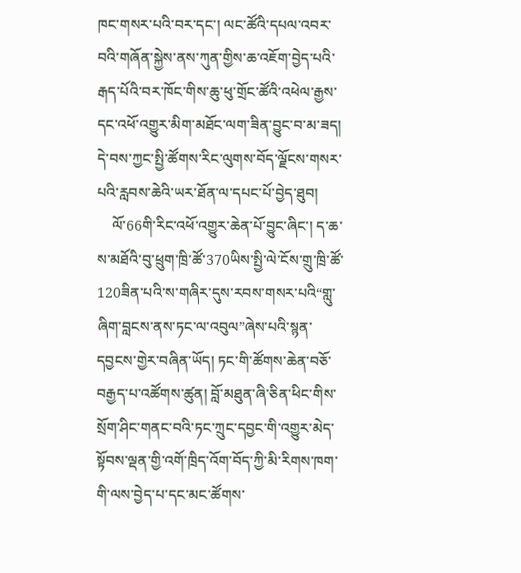ཁང་གསར་པའི་བར་དང་། ལང་ཚོའི་དཔལ་འབར་བའི་གཞོན་སྐྱེས་ནས་ཀུན་གྱིས་ཆ་འཇོག་བྱེད་པའི་རྒད་པོའི་བར་ཁོང་གིས་ཆུ་ཕུ་གྲོང་ཚོའི་འཕེལ་རྒྱས་དང་འཕོ་འགྱུར་མིག་མཐོང་ལག་ཟིན་བྱུང་བ་མ་ཟད། དེ་བས་ཀྱང་སྤྱི་ཚོགས་རིང་ལུགས་བོད་ལྗོངས་གསར་པའི་རླབས་ཆེའི་ཡར་ཐོན་ལ་དཔང་པོ་བྱེད་ཐུབ།
    ལོ་66གི་རིང་འཕོ་འགྱུར་ཆེན་པོ་བྱུང་ཞིང་། ད་ཆ་ས་མཐོའི་བུ་ཕྲུག་ཁྲི་ཚོ་370ཡིས་སྤྱི་ལེ་ངོས་གྲུ་ཁྲི་ཚོ་120ཟིན་པའི་ས་གཞིར་དུས་རབས་གསར་པའི“གླུ་ཞིག་བླངས་ནས་ཏང་ལ་འབུལ”ཞེས་པའི་སྙན་དབྱངས་གྱེར་བཞིན་ཡོད། ཏང་གི་ཚོགས་ཆེན་བཅོ་བརྒྱད་པ་འཚོགས་ཚུན། བློ་མཐུན་ཞི་ཅིན་ཕིང་གིས་སྲོག་ཤིང་གནང་བའི་ཏང་ཀྲུང་དབྱང་གི་འགྱུར་མེད་སྟོབས་ལྡན་གྱི་འགོ་ཁྲིད་འོག་བོད་ཀྱི་མི་རིགས་ཁག་གི་ལས་བྱེད་པ་དང་མང་ཚོགས་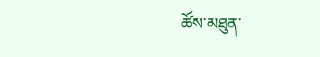ཚོས་མཐུན་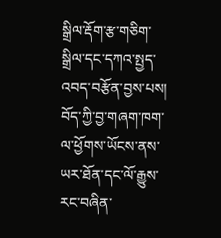སྒྲིལ་རྡོག་རྩ་གཅིག་སྒྲིལ་དང་དཀའ་སྤྱད་འབད་བརྩོན་བྱས་པས། བོད་ཀྱི་བྱ་གཞག་ཁག་ལ་ཕྱོགས་ཡོངས་ནས་ཡར་ཐོན་དང་ལོ་རྒྱུས་རང་བཞིན་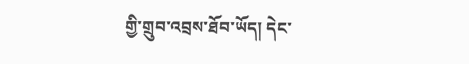གྱི་གྲུབ་འབྲས་ཐོབ་ཡོད། དེང་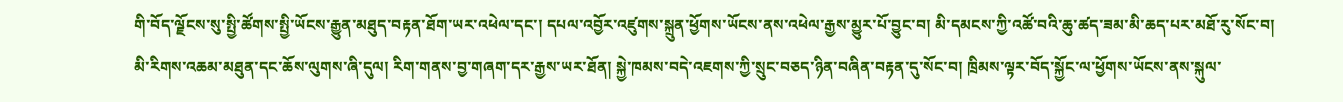གི་བོད་ལྗོངས་སུ་སྤྱི་ཚོགས་སྤྱི་ཡོངས་རྒྱུན་མཐུད་བརྟན་ཐོག་ཡར་འཕེལ་དང་། དཔལ་འབྱོར་འཛུགས་སྐྲུན་ཕྱོགས་ཡོངས་ནས་འཕེལ་རྒྱས་མྱུར་པོ་བྱུང་བ། མི་དམངས་ཀྱི་འཚོ་བའི་ཆུ་ཚད་ཟམ་མི་ཆད་པར་མཐོ་རུ་སོང་བ། མི་རིགས་འཆམ་མཐུན་དང་ཆོས་ལུགས་ཞི་དུལ། རིག་གནས་བྱ་གཞག་དར་རྒྱས་ཡར་ཐོན། སྐྱེ་ཁམས་བདེ་འཇགས་ཀྱི་སྲུང་བཅད་ཉིན་བཞིན་བརྟན་དུ་སོང་བ། ཁྲིམས་ལྟར་བོད་སྐྱོང་ལ་ཕྱོགས་ཡོངས་ནས་སྐུལ་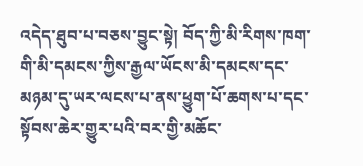འདེད་ཐུབ་པ་བཅས་བྱུང་སྟེ། བོད་ཀྱི་མི་རིགས་ཁག་གི་མི་དམངས་ཀྱིས་རྒྱལ་ཡོངས་མི་དམངས་དང་མཉམ་དུ་ཡར་ལངས་པ་ནས་ཕྱུག་པོ་ཆགས་པ་དང་སྟོབས་ཆེར་གྱུར་པའི་བར་གྱི་མཆོང་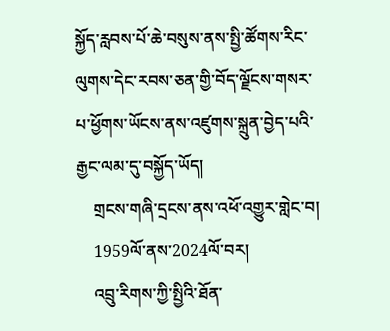སྐྱོད་རླབས་པོ་ཆེ་བསུས་ནས་སྤྱི་ཚོགས་རིང་ལུགས་དེང་རབས་ཅན་གྱི་བོད་ལྗོངས་གསར་པ་ཕྱོགས་ཡོངས་ནས་འཛུགས་སྐྲུན་བྱེད་པའི་རྒྱང་ལམ་དུ་བསྐྱོད་ཡོད།
    གྲངས་གཞི་དྲངས་ནས་འཕོ་འགྱུར་གླེང་བ།
    1959ལོ་ནས་2024ལོ་བར།
    འབྲུ་རིགས་ཀྱི་སྤྱིའི་ཐོན་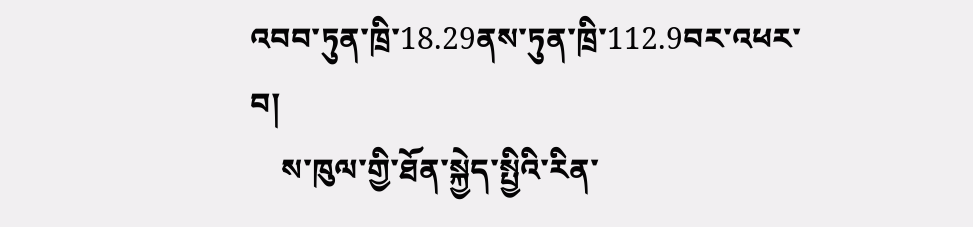འབབ་ཏུན་ཁྲི་18.29ནས་ཏུན་ཁྲི་112.9བར་འཕར་བ།
    ས་ཁུལ་གྱི་ཐོན་སྐྱེད་སྤྱིའི་རིན་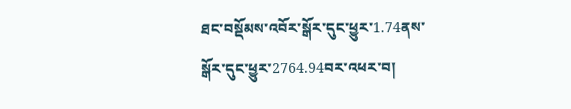ཐང་བསྡོམས་འབོར་སྒོར་དུང་ཕྱུར་1.74ནས་སྒོར་དུང་ཕྱུར་2764.94བར་འཕར་བ།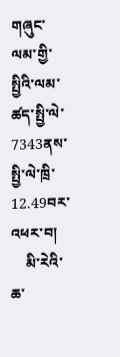གཞུང་ལམ་གྱི་སྤྱིའི་ལམ་ཚད་སྤྱི་ལེ་7343ནས་སྤྱི་ལེ་ཁྲི་12.49བར་འཕར་བ།
    མི་རེའི་ཆ་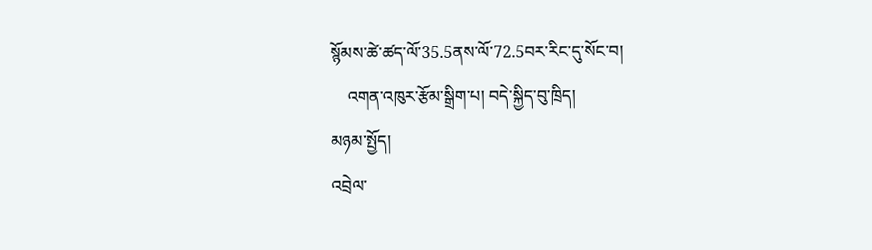སྙོམས་ཚེ་ཚད་ལོ་35.5ནས་ལོ་72.5བར་རིང་དུ་སོང་བ།
    འགན་འཁུར་རྩོམ་སྒྲིག་པ། བདེ་སྐྱིད་བུ་ཁྲིད།
མཉམ་སྤྱོད།
འབྲེལ་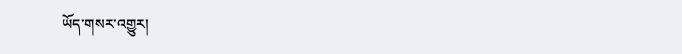ཡོད་གསར་འགྱུར།